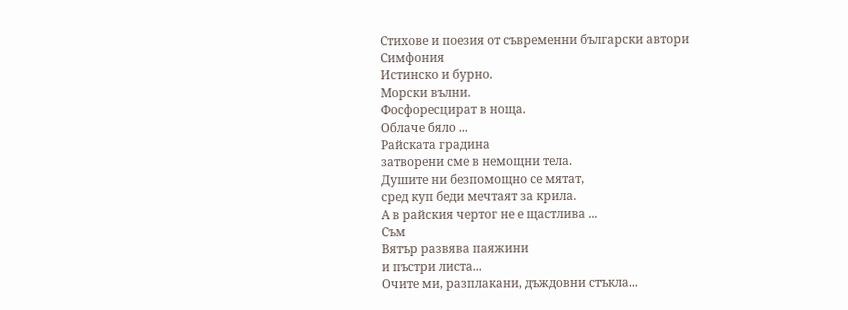Стихове и поезия от съвременни български автори
Симфония
Истинско и бурно.
Морски вълни.
Фосфоресцират в ноща.
Облаче бяло ...
Райската градина
затворени сме в немощни тела.
Душите ни безпомощно се мятат,
сред куп беди мечтаят за крила.
А в райския чертог не е щастлива ...
Съм
Вятър развява паяжини
и пъстри листа...
Очите ми, разплакани, дъждовни стъкла...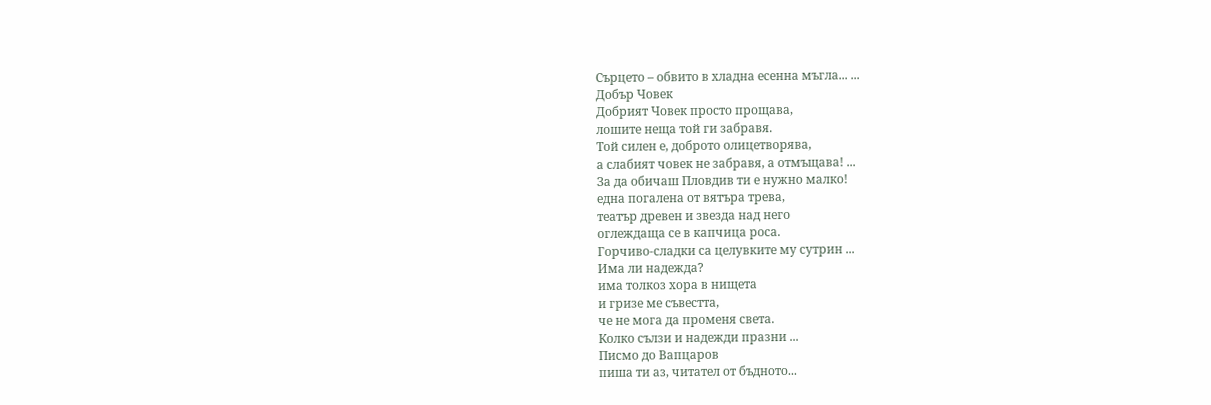Сърцето – обвито в хладна есенна мъгла... ...
Добър Човек
Добрият Човек просто прощава,
лошите неща той ги забравя.
Той силен е, доброто олицетворява,
а слабият човек не забравя, а отмъщава! ...
За да обичаш Пловдив ти е нужно малко!
една погалена от вятъра трева,
театър древен и звезда над него
оглеждаща се в капчица роса.
Горчиво-сладки са целувките му сутрин ...
Има ли надежда?
има толкоз хора в нищета
и гризе ме съвестта,
че не мога да променя света.
Колко сълзи и надежди празни ...
Писмо до Вапцаров
пиша ти аз, читател от бъдното...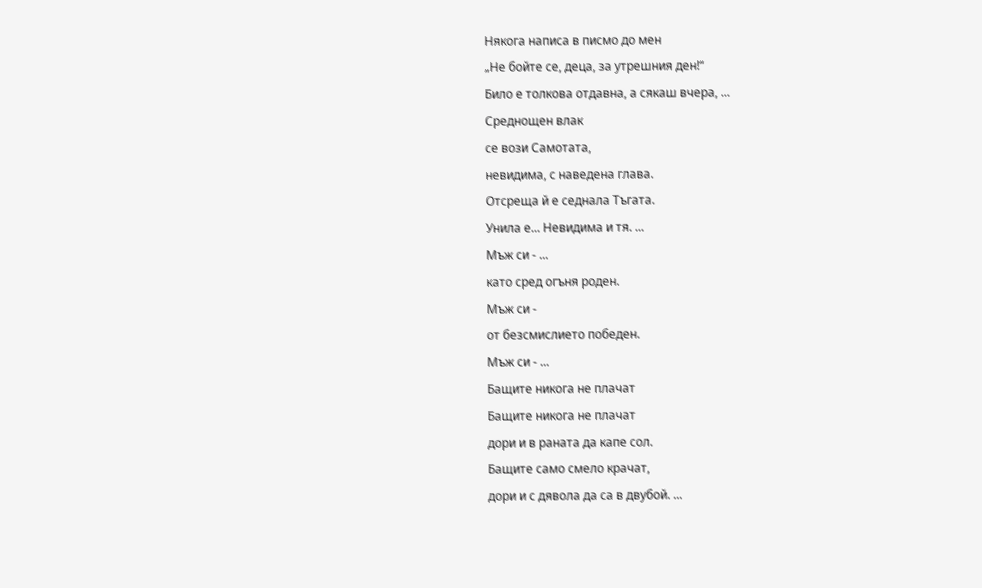Някога написа в писмо до мен
„Не бойте се, деца, за утрешния ден!“
Било е толкова отдавна, а сякаш вчера, ...
Среднощен влак
се вози Самотата,
невидима, с наведена глава.
Отсреща й е седнала Тъгата.
Унила е... Невидима и тя. ...
Мъж си - ...
като сред огъня роден.
Мъж си -
от безсмислието победен.
Мъж си - ...
Бащите никога не плачат
Бащите никога не плачат
дори и в раната да капе сол.
Бащите само смело крачат,
дори и с дявола да са в двубой. ...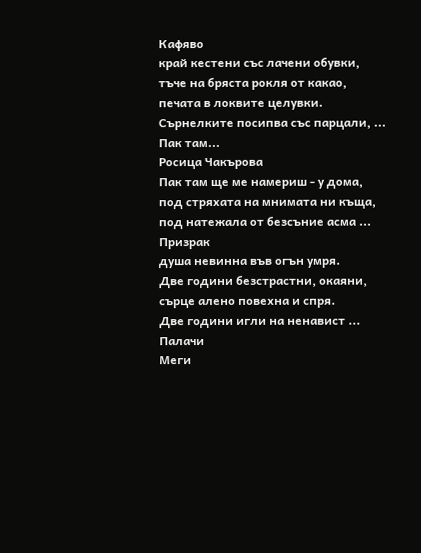Кафяво
край кестени със лачени обувки,
тъче на бряста рокля от какао,
печата в локвите целувки.
Сърнелките посипва със парцали, ...
Пак там...
Росица Чакърова
Пак там ще ме намериш - у дома,
под стряхата на мнимата ни къща,
под натежала от безсъние асма ...
Призрак
душа невинна във огън умря.
Две години безстрастни, окаяни,
сърце алено повехна и спря.
Две години игли на ненавист ...
Палачи
Меги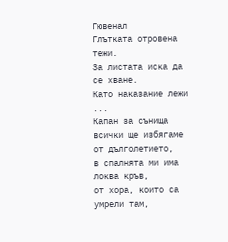Гювенал
Глътката отровена тежи.
За листата иска да се хване.
Като наказание лежи ...
Капан за сънища
всички ще избягаме от дълголетието,
в спалнята ми има локва кръв,
от хора, които са умрели там,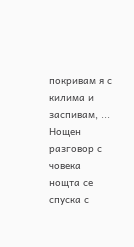покривам я с килима и заспивам, ...
Нощен разговор с човека
нощта се спуска с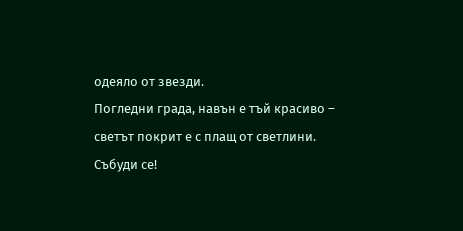одеяло от звезди.
Погледни града, навън е тъй красиво –
светът покрит е с плащ от светлини.
Събуди се!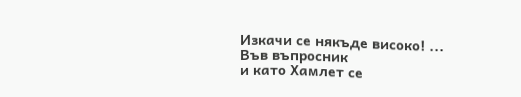Изкачи се някъде високо! ...
Във въпросник
и като Хамлет се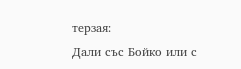терзая:
Дали със Бойко или с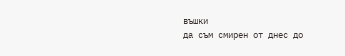въшки
да съм смирен от днес до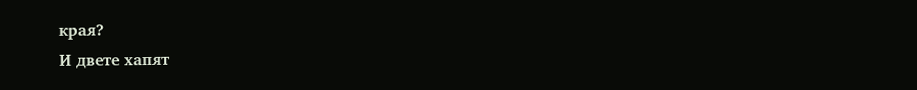края?
И двете хапят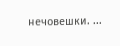нечовешки. ...